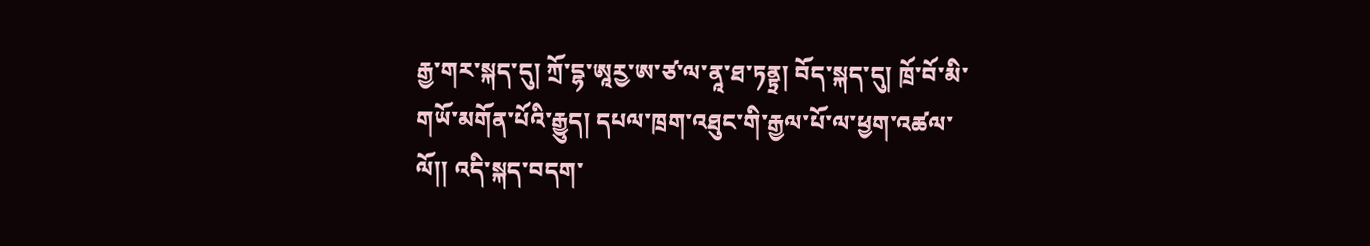རྒྱ་གར་སྐད་དུ། ཀྲོ་དྷ་ཨཱརྱ་ཨ་ཙ་ལ་ནཱ་ཐ་ཏནྟྲ། བོད་སྐད་དུ། ཁྲོ་བོ་མི་གཡོ་མགོན་པོའི་རྒྱུད། དཔལ་ཁྲག་འཐུང་གི་རྒྱལ་པོ་ལ་ཕྱག་འཚལ་ལོ།། འདི་སྐད་བདག་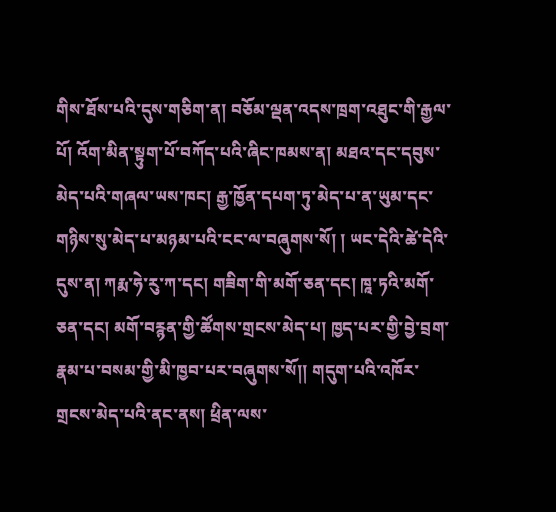གིས་ཐོས་པའི་དུས་གཅིག་ན། བཅོམ་ལྡན་འདས་ཁྲག་འཐུང་གི་རྒྱལ་པོ། འོག་མིན་སྟུག་པོ་བཀོད་པའི་ཞིང་ཁམས་ན། མཐའ་དང་དབུས་མེད་པའི་གཞལ་ཡས་ཁང། རྒྱ་ཁྱོན་དཔག་ཏུ་མེད་པ་ན་ཡུམ་དང་གཉིས་སུ་མེད་པ་མཉམ་པའི་ངང་ལ་བཞུགས་སོ། ། ཡང་དེའི་ཚེ་དེའི་དུས་ན། ཀརྨ་ཧེ་རུ་ཀ་དང། གཟིག་གི་མགོ་ཅན་དང། ཁཱ་ཏའི་མགོ་ཅན་དང། མགོ་བརྙན་གྱི་ཚོགས་གྲངས་མེད་པ། ཁྱད་པར་གྱི་བྱེ་བྲག་རྣམ་པ་བསམ་གྱི་མི་ཁྱབ་པར་བཞུགས་སོ།། གདུག་པའི་འཁོར་གྲངས་མེད་པའི་ནང་ནས། ཕྲིན་ལས་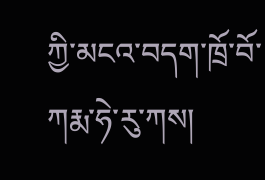ཀྱི་མངའ་བདག་ཁྲོ་བོ་ཀརྨ་ཧེ་རུ་ཀས།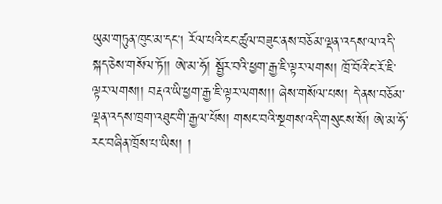ཡུམ་གཏུན་ཁུང་མ་དང། རོལ་པའི་ངང་ཚུལ་བཟུང་ནས་བཅོམ་ལྡན་འདས་ལ་འདི་སྐད་ཅེས་གསོལ་ཏོ།། ཨེ་མ་ཧོ། སྦྱོར་བའི་ཕྱག་རྒྱ་ཇི་ལྟར་ལགས། ཁྲོ་བོའི་ང་རོ་ཇི་ལྟར་ལགས།། བརྡའ་ཡི་ཕྱག་རྒྱ་ཇི་ལྟར་ལགས།། ཞེས་གསོལ་པས། དེ་ནས་བཅོམ་ལྡན་འདས་ཁྲག་འཐུང་གི་རྒྱལ་པོས། གསང་བའི་སྔགས་འདི་གསུངས་སོ། ཨེ་མ་ཧོ་རང་བཞིན་ཁྲོས་པ་ཡིས། །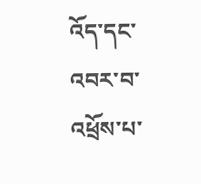འོད་དང་འབར་བ་འཕྲོས་པ་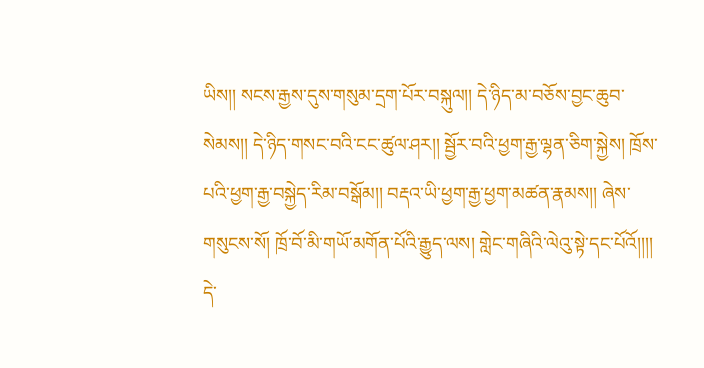ཡིས།། སངས་རྒྱས་དུས་གསུམ་དྲག་པོར་བསྐུལ།། དེ་ཉིད་མ་བཅོས་བྱང་ཆུབ་སེམས།། དེ་ཉིད་གསང་བའི་ངང་ཚུལ་ཤར།། སྦྱོར་བའི་ཕྱག་རྒྱ་ལྷན་ཅིག་སྐྱེས། ཁྲོས་པའི་ཕྱག་རྒྱ་བསྐྱེད་རིམ་བསྒོམ།། བརྡའ་ཡི་ཕྱག་རྒྱ་ཕྱག་མཚན་རྣམས།། ཞེས་གསུངས་སོ། ཁྲོ་བོ་མི་གཡོ་མགོན་པོའི་རྒྱུད་ལས། གླེང་གཞིའི་ལེའུ་སྟེ་དང་པོའོ།།།། དེ་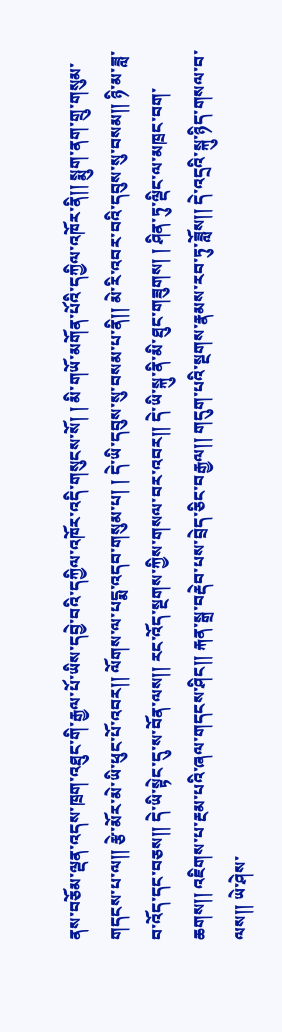ནས་བཅོམ་ལྡན་འདས་ཁྲག་འཐུང་གི་རྒྱལ་པོ་ཡིས་དབྱེ་བའི་དཀྱིལ་འཁོར་འདི་གསུངས་སོ། ། མི་གཡོ་མགོན་པོའི་དཀྱིལ་འཁོར་ནི།། སྨུག་ནག་གྲུ་གསུམ་གདངས་པ་ལ།། རྩེ་མོར་མེ་ཡི་ཕུང་པོ་འབར།། ལོགས་ལ་པདྨ་འདབ་གསུམ་པ། ། དེ་ཡི་དབུས་སུ་བསམ་པ་ནི།། མེ་རི་འབར་བའི་དབུས་སུ་བསམ།། ཉི་མ་ཟླ་བ་འོད་དང་བཅས།། དེ་ཡི་སྟེང་དུ་ས་བོན་ལས།། རང་འོད་སྔགས་ཀྱིས་གསལ་བར་འབར།། དེ་ཡི་སྐུ་ནི་མི་ཐུང་གཟུགས། ། ཤིན་ཏུ་ལྡིང་ལ་མཁྲང་བག་ཆགས།། འཇིགས་པ་རྔམ་པའི་ཞལ་གདངས་ཤིང།། རྐན་སྒྲ་བརྡེབ་པས་བྲེད་ཅིང་བརྒྱལ།། གདུག་པའི་སྔགས་རྣམས་རབ་ཏུ་ཟློས།། དེ་འདྲའི་སྐུ་ཉིད་གསལ་བ་ལས།། ཡེ་ཤེས་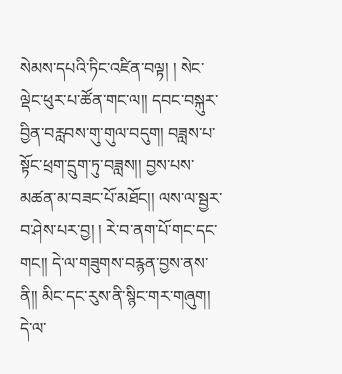སེམས་དཔའི་ཏིང་འཛིན་བལྟ། ། སེང་ལྡེང་ཕུར་པ་ཚོན་གང་ལ།། དབང་བསྐུར་བྱིན་བརླབས་གུ་གུལ་བདུག། བཟླས་པ་སྟོང་ཕྲག་དྲུག་ཏུ་བཟླས།། བྱས་པས་མཚན་མ་བཟང་པོ་མཐོང།། ལས་ལ་སྦྱར་བ་ཤེས་པར་བྱ། ། རེ་བ་ནག་པོ་གང་དང་གང།། དེ་ལ་གཟུགས་བརྙན་བྱས་ནས་ནི།། མིང་དང་རུས་ནི་སྙིང་གར་གཞུག། དེ་ལ་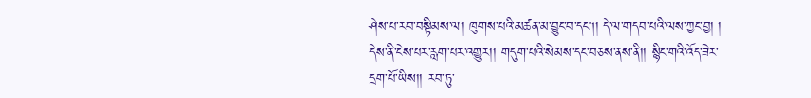ཤེས་པ་རབ་བསྟིམས་ལ། ཁུགས་པའི་མཚན་མ་བྱུང་བ་དང།། དེ་ལ་གདབ་པའི་ལས་ཀྱང་བྱ། ། དེས་ནི་ངེས་པར་རླག་པར་འགྱུར།། གདུག་པའི་སེམས་དང་བཅས་ནས་ནི།། སྙིང་གའི་འོད་ཟེར་དྲག་པོ་ཡིས།། རབ་ཏུ་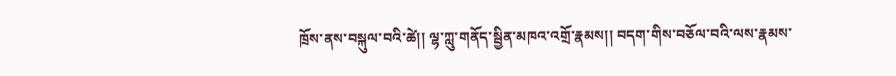ཁྲོས་ནས་བསྐུལ་བའི་ཚེ།། ལྷ་ཀླུ་གནོད་སྦྱིན་མཁའ་འགྲོ་རྣམས།། བདག་གིས་བཅོལ་བའི་ལས་རྣམས་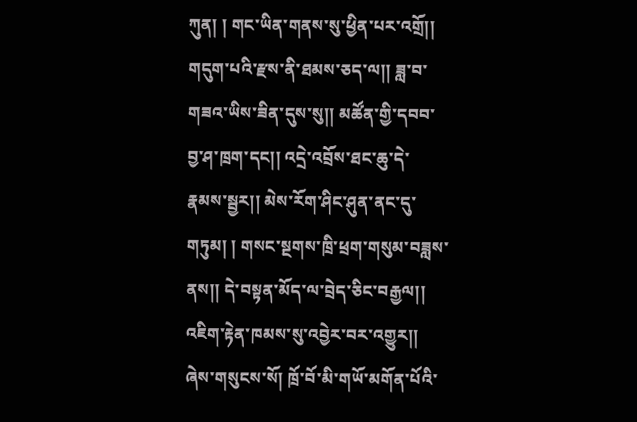ཀུན། ། གང་ཡིན་གནས་སུ་ཕྱིན་པར་འགྲོ།། གདུག་པའི་རྫས་ནི་ཐམས་ཅད་ལ།། ཟླ་བ་གཟའ་ཡིས་ཟིན་དུས་སུ།། མཚོན་གྱི་དབབ་བྱ་ཤ་ཁྲག་དང།། འདྲེ་འབྲོས་ཐང་ཆུ་དེ་རྣམས་སྦྱར།། མེས་རོག་ཤིང་ཤུན་ནང་དུ་གཏུམ། ། གསང་སྔགས་ཁྲི་ཕྲག་གསུམ་བཟླས་ནས།། དེ་བསྟན་མོད་ལ་བྲེད་ཅིང་བརྒྱལ།། འཇིག་རྟེན་ཁམས་སུ་འབྱེར་བར་འགྱུར།། ཞེས་གསུངས་སོ། ཁྲོ་བོ་མི་གཡོ་མགོན་པོའི་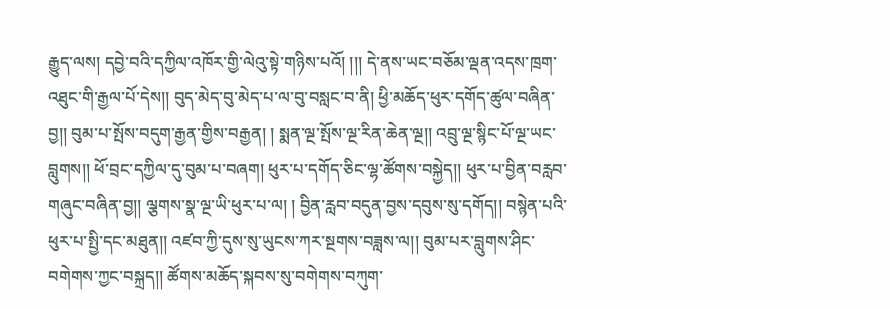རྒྱུད་ལས། དབྱེ་བའི་དཀྱིལ་འཁོར་གྱི་ལེའུ་སྟེ་གཉིས་པའོ། །།། དེ་ནས་ཡང་བཅོམ་ལྡན་འདས་ཁྲག་འཐུང་གི་རྒྱལ་པོ་དེས།། བུད་མེད་བུ་མེད་པ་ལ་བུ་བསླང་བ་ནི། ཕྱི་མཆོད་ཕུར་དགོད་ཚུལ་བཞིན་བྱ།། བུམ་པ་སྤོས་བདུག་རྒྱན་གྱིས་བརྒྱན། ། སྨན་ལྔ་སྤོས་ལྔ་རིན་ཆེན་ལྔ།། འབྲུ་ལྔ་སྙིང་པོ་ལྔ་ཡང་བླུགས།། ཕོ་བྲང་དཀྱིལ་དུ་བུམ་པ་བཞག། ཕུར་པ་དགོད་ཅིང་ལྷ་ཚོགས་བསྐྱེད།། ཕུར་པ་བྱིན་བརླབ་གཞུང་བཞིན་བྱ།། ལྕགས་སྣ་ལྔ་ཡི་ཕུར་པ་ལ། ། བྱིན་རླབ་བདུན་བྱས་དབུས་སུ་དགོད།། བསྙེན་པའི་ཕུར་པ་སྤྱི་དང་མཐུན།། འཛབ་ཀྱི་དུས་སུ་ཡུངས་ཀར་སྔགས་བཟླས་ལ།། བུམ་པར་བླུགས་ཤིང་བགེགས་ཀྱང་བསྐྲད།། ཚོགས་མཆོད་སྐབས་སུ་བགེགས་བཀུག་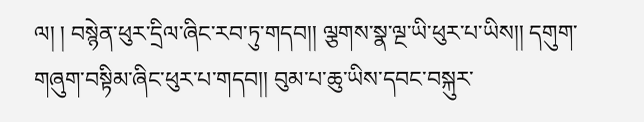ལ། ། བསྙེན་ཕུར་དྲིལ་ཞིང་རབ་ཏུ་གདབ།། ལྕགས་སྣ་ལྔ་ཡི་ཕུར་པ་ཡིས།། དགུག་གཞུག་བསྟིམ་ཞིང་ཕུར་པ་གདབ།། བུམ་པ་ཆུ་ཡིས་དབང་བསྐུར་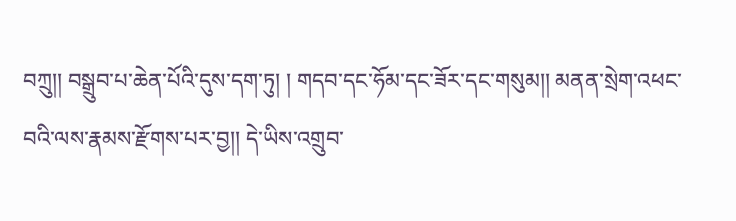བཀྲུ།། བསྒྲུབ་པ་ཆེན་པོའི་དུས་དག་ཏུ། ། གདབ་དང་ཧོམ་དང་ཟོར་དང་གསུམ།། མནན་སྲེག་འཕང་བའི་ལས་རྣམས་རྫོགས་པར་བྱ།། དེ་ཡིས་འགྲུབ་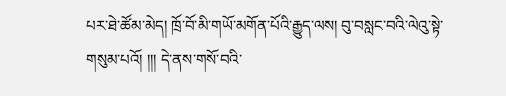པར་ཐེ་ཚོམ་མེད། ཁྲོ་བོ་མི་གཡོ་མགོན་པོའི་རྒྱུད་ལས། བུ་བསླང་བའི་ལེའུ་སྟེ་གསུམ་པའོ། །།། དེ་ནས་གསོ་བའི་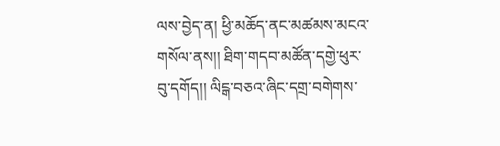ལས་བྱེད་ན། ཕྱི་མཆོད་ནང་མཚམས་མངའ་གསོལ་ནས།། ཐིག་གདབ་མཚོན་དགྱེ་ཕུར་བུ་དགོད།། ལིངྒ་བཅའ་ཞིང་དགྲ་བགེགས་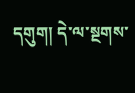དགུག། དེ་ལ་སྔགས་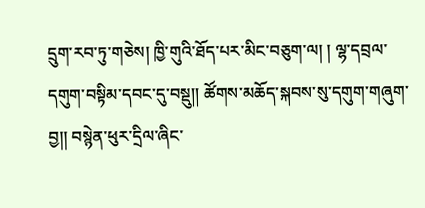དྲུག་རབ་ཏུ་གཅེས། ཁྱི་གུའི་ཐོད་པར་མིང་བཅུག་ལ། ། ལྷ་དབྲལ་དགུག་བསྟིམ་དབང་དུ་བསྡུ།། ཚོགས་མཆོད་སྐབས་སུ་དགུག་གཞུག་བྱ།། བསྙེན་ཕུར་དྲིལ་ཞིང་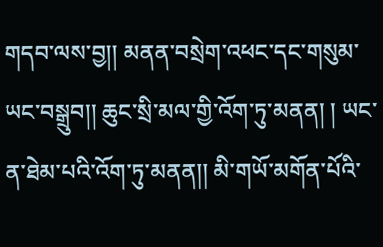གདབ་ལས་བྱ།། མནན་བསྲེག་འཕང་དང་གསུམ་ཡང་བསྒྲུབ།། ཆུང་སྲི་མལ་གྱི་འོག་ཏུ་མནན། ། ཡང་ན་ཐེམ་པའི་འོག་ཏུ་མནན།། མི་གཡོ་མགོན་པོའི་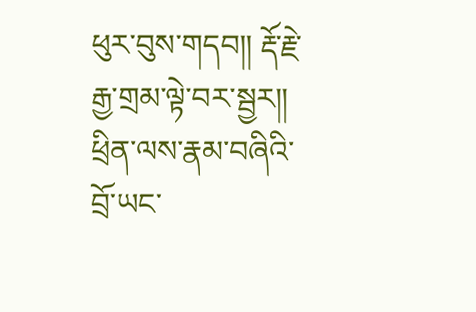ཕུར་བུས་གདབ།། རྡོ་རྗེ་རྒྱ་གྲམ་ལྟེ་བར་སྦྱར།། ཕྲིན་ལས་རྣམ་བཞིའི་བྲོ་ཡང་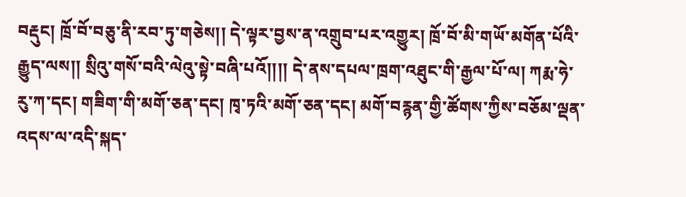བརྡུང། ཁྲོ་བོ་བཅུ་ནི་རབ་ཏུ་གཅེས།། དེ་ལྟར་བྱས་ན་འགྲུབ་པར་འགྱུར། ཁྲོ་བོ་མི་གཡོ་མགོན་པོའི་རྒྱུད་ལས།། སྲིའུ་གསོ་བའི་ལེའུ་སྟེ་བཞི་པའོ།།།། དེ་ནས་དཔལ་ཁྲག་འཐུང་གི་རྒྱལ་པོ་ལ། ཀརྨ་ཧེ་རུ་ཀ་དང། གཟིག་གི་མགོ་ཅན་དང། ཁྭ་ཏའི་མགོ་ཅན་དང། མགོ་བརྙན་གྱི་ཚོགས་ཀྱིས་བཅོམ་ལྡན་འདས་ལ་འདི་སྐད་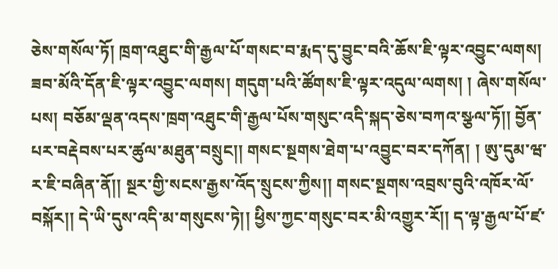ཅེས་གསོལ་ཏོ། ཁྲག་འཐུང་གི་རྒྱལ་པོ་གསང་བ་རྨད་དུ་བྱུང་བའི་ཆོས་ཇི་ལྟར་འབྱུང་ལགས། ཟབ་མོའི་དོན་ཇི་ལྟར་འབྱུང་ལགས། གདུག་པའི་ཚོགས་ཇི་ལྟར་འདུལ་ལགས། ། ཞེས་གསོལ་པས། བཅོམ་ལྡན་འདས་ཁྲག་འཐུང་གི་རྒྱལ་པོས་གསུང་འདི་སྐད་ཅེས་བཀའ་སྩལ་ཏོ།། བྱོན་པར་བརྡེབས་པར་ཚུལ་མཐུན་བསྲུང།། གསང་སྔགས་ཐེག་པ་འབྱུང་བར་དཀོན། ། ཨུ་དུམ་ཝ་ར་ཇི་བཞིན་ནོ།། སྔར་གྱི་སངས་རྒྱས་འོད་སྲུངས་ཀྱིས།། གསང་སྔགས་འབྲས་བུའི་འཁོར་ལོ་བསྐོར།། དེ་ཡི་དུས་འདི་མ་གསུངས་ཏེ།། ཕྱིས་ཀྱང་གསུང་བར་མི་འགྱུར་རོ།། ད་ལྟ་རྒྱལ་པོ་ཛ་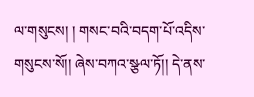ལ་གསུངས། ། གསང་བའི་བདག་པོ་འདིས་གསུངས་སོ།། ཞེས་བཀའ་སྩལ་ཏོ།། དེ་ནས་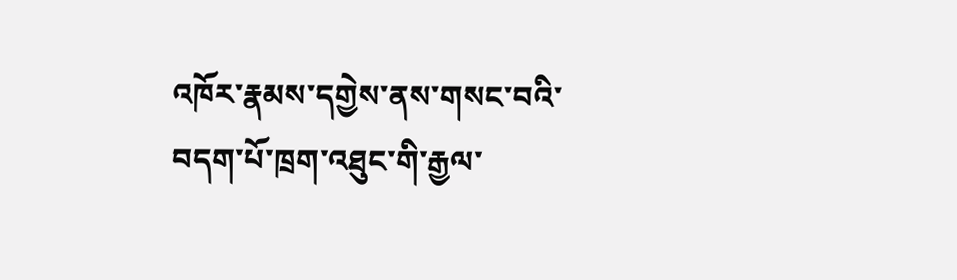འཁོར་རྣམས་དགྱེས་ནས་གསང་བའི་བདག་པོ་ཁྲག་འཐུང་གི་རྒྱལ་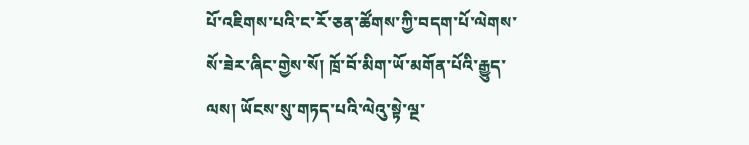པོ་འཇིགས་པའི་ང་རོ་ཅན་ཚོགས་ཀྱི་བདག་པོ་ལེགས་སོ་ཟེར་ཞིང་གྱེས་སོ། ཁྲོ་བོ་མིག་ཡོ་མགོན་པོའི་རྒྱུད་ལས། ཡོངས་སུ་གཏད་པའི་ལེའུ་སྟེ་ལྔ་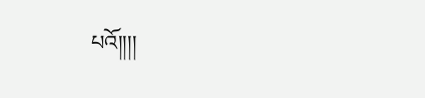པའོ།།།།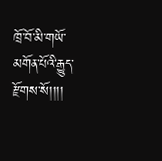ཁྲོ་བོ་མི་གཡོ་མགོན་པོའི་རྒྱུད་རྫོགས་སོ།།།།